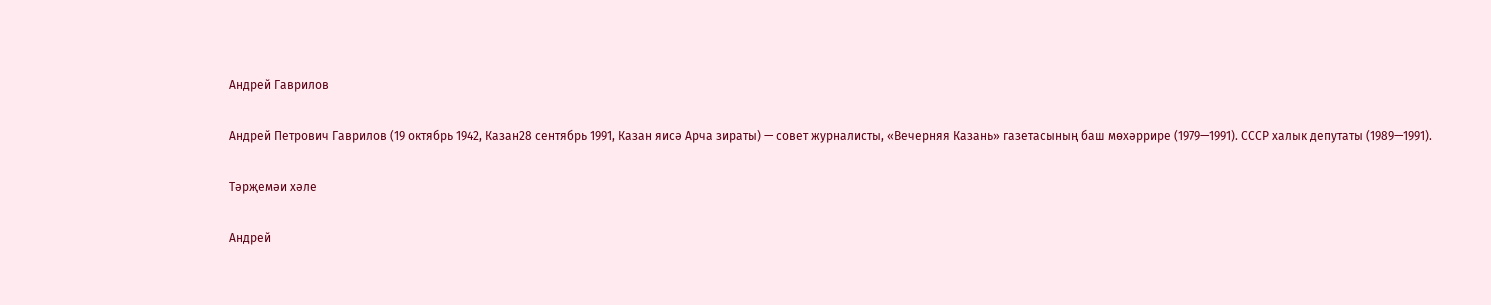Андрей Гаврилов

Андрей Петрович Гаврилов (19 октябрь 1942, Казан28 сентябрь 1991, Казан яисә Арча зираты) — совет журналисты, «Вечерняя Казань» газетасының баш мөхәррире (1979—1991). СССР халык депутаты (1989—1991).

Тәрҗемәи хәле

Андрей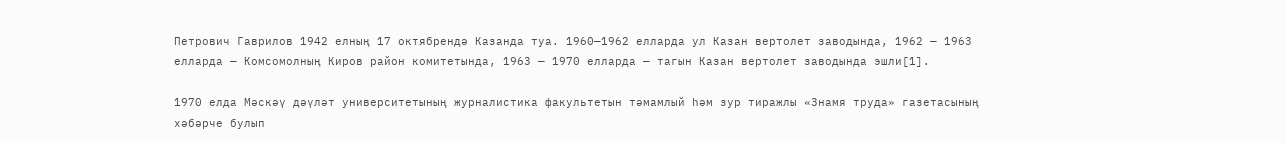Петрович Гаврилов 1942 елның 17 октябрендә Казанда туа. 1960—1962 елларда ул Казан вертолет заводында, 1962 — 1963 елларда — Комсомолның Киров район комитетында, 1963 — 1970 елларда — тагын Казан вертолет заводында эшли[1].

1970 елда Мәскәү дәүләт университетының журналистика факультетын тәмамлый һәм зур тиражлы «Знамя труда» газетасының хәбәрче булып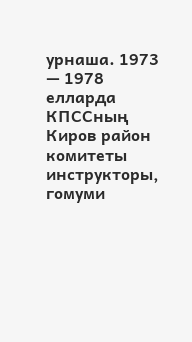урнаша. 1973 — 1978 елларда КПССның Киров район комитеты инструкторы, гомуми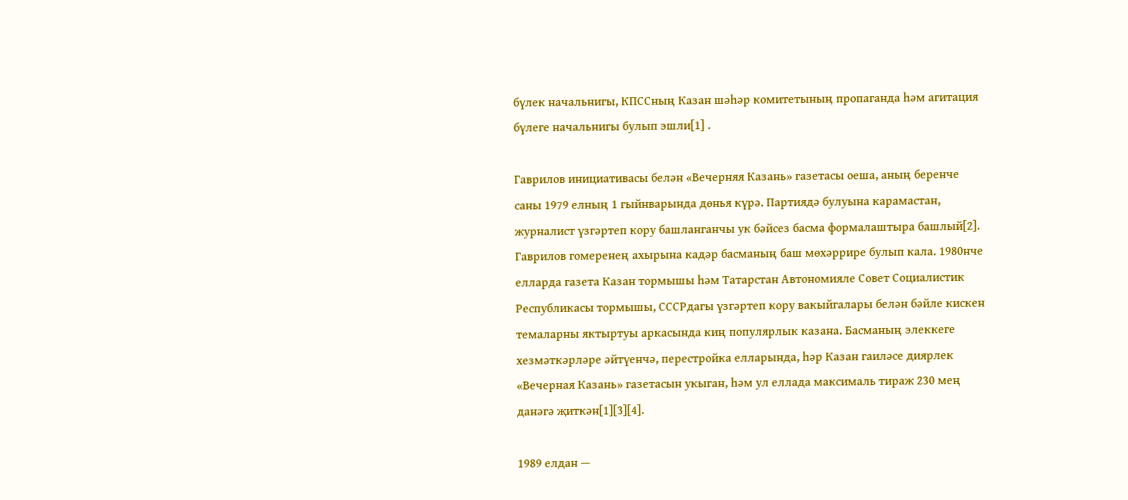бүлек начальнигы, КПССның Казан шәһәр комитетының пропаганда һәм агитация бүлеге начальнигы булып эшли[1] .

Гаврилов инициативасы белән «Вечерняя Казань» газетасы оеша, аның беренче саны 1979 елның 1 гыйнварында дөнья күрә. Партиядә булуына карамастан, журналист үзгәртеп кору башланганчы ук бәйсез басма формалаштыра башлый[2]. Гаврилов гомеренең ахырына кадәр басманың баш мөхәррире булып кала. 1980нче елларда газета Казан тормышы һәм Татарстан Автономияле Совет Социалистик Республикасы тормышы, СССРдагы үзгәртеп кору вакыйгалары белән бәйле кискен темаларны яктыртуы аркасында киң популярлык казана. Басманың элеккеге хезмәткәрләре әйтүенчә, перестройка елларында, һәр Казан гаиләсе диярлек «Вечерная Казань» газетасын укыган, һәм ул еллада максималь тираж 230 мең данәгә җиткән[1][3][4].

1989 елдан —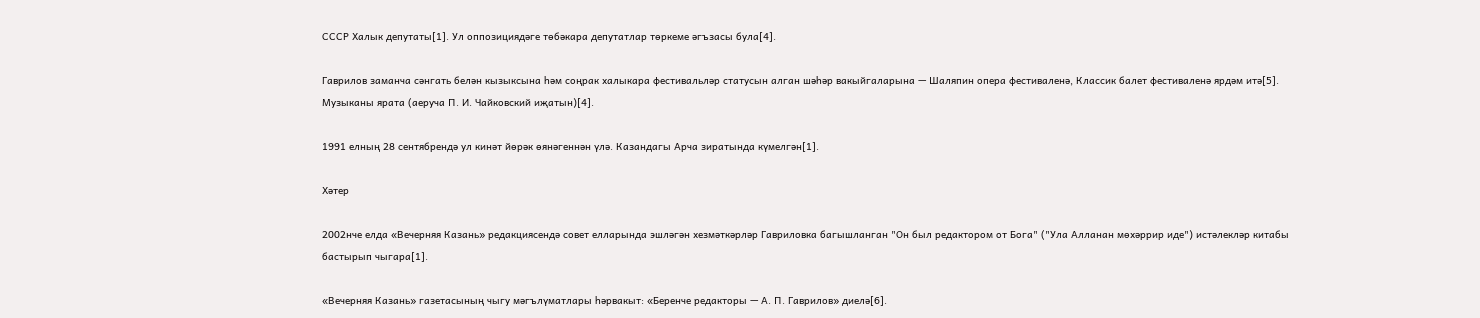СССР Халык депутаты[1]. Ул оппозициядәге төбәкара депутатлар төркеме әгъзасы була[4].

Гаврилов заманча сәнгать белән кызыксына һәм соңрак халыкара фестивальләр статусын алган шәһәр вакыйгаларына — Шаляпин опера фестиваленә, Классик балет фестиваленә ярдәм итә[5]. Музыканы ярата (аеруча П. И. Чайковский иҗатын)[4].

1991 елның 28 сентябрендә ул кинәт йөрәк өянәгеннән үлә. Казандагы Арча зиратында күмелгән[1].

Хәтер

2002нче елда «Вечерняя Казань» редакциясендә совет елларында эшләгән хезмәткәрләр Гавриловка багышланган "Он был редактором от Бога" ("Ула Алланан мөхәррир иде") истәлекләр китабы бастырып чыгара[1].

«Вечерняя Казань» газетасының чыгу мәгълүматлары һәрвакыт: «Беренче редакторы — А. П. Гаврилов» диелә[6].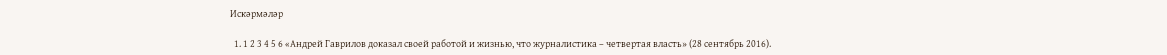Искәрмәләр

  1. 1 2 3 4 5 6 «Андрей Гаврилов доказал своей работой и жизнью, что журналистика – четвертая власть» (28 сентябрь 2016).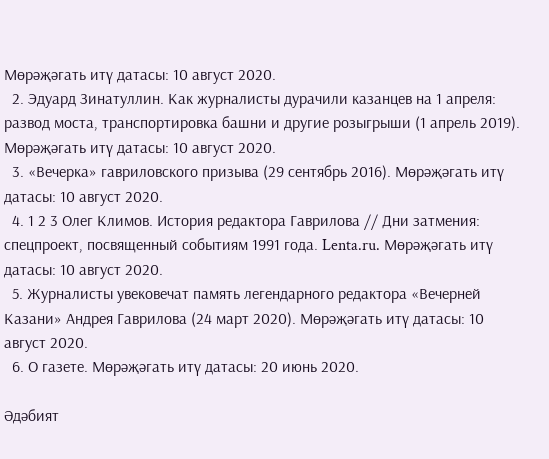Мөрәҗәгать итү датасы: 10 август 2020.
  2. Эдуард Зинатуллин. Как журналисты дурачили казанцев на 1 апреля: развод моста, транспортировка башни и другие розыгрыши (1 апрель 2019). Мөрәҗәгать итү датасы: 10 август 2020.
  3. «Вечерка» гавриловского призыва (29 сентябрь 2016). Мөрәҗәгать итү датасы: 10 август 2020.
  4. 1 2 3 Олег Климов. История редактора Гаврилова // Дни затмения: спецпроект, посвященный событиям 1991 года. Lenta.ru. Мөрәҗәгать итү датасы: 10 август 2020.
  5. Журналисты увековечат память легендарного редактора «Вечерней Казани» Андрея Гаврилова (24 март 2020). Мөрәҗәгать итү датасы: 10 август 2020.
  6. О газете. Мөрәҗәгать итү датасы: 20 июнь 2020.

Әдәбият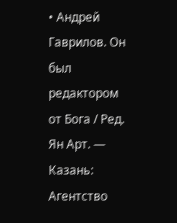• Андрей Гаврилов. Он был редактором от Бога / Ред. Ян Арт. — Казань: Агентство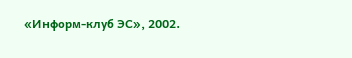«Информ-клуб ЭС», 2002.